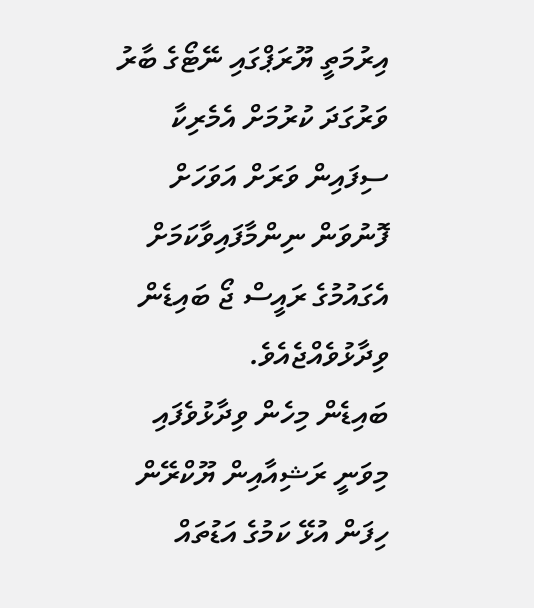އިރުމަތީ ޔޫރަޕްގައި ނޭޓޯގެ ބާރު ވަރުގަދަ ކުރުމަށް އެމެރިކާ ސިފައިން ވަރަށް އަވަހަށް ފޮނުވަން ނިންމާފައިވާކަމަށް އެގައުމުގެ ރައީސް ޖޯ ބައިޑެން ވިދާޅުވެއްޖެއެވެ.
ބައިޑެން މިހެން ވިދާޅުވެފައި މިވަނީ ރަޝިއާއިން ޔޫކްރޭން ހިފަން އުޅޭ ކަމުގެ އަޑުތައް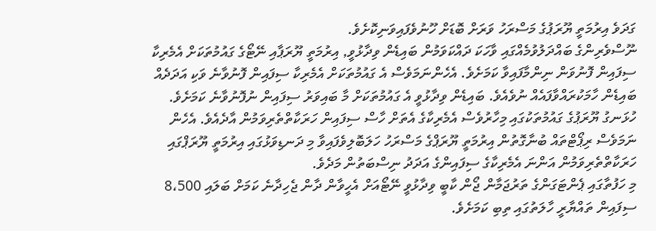ގަދަވެ އިރުމަތީ ޔޫރަޕުގެ މަސްރަހު ވަރަށް ބޮޑަށް ހޫނުވެފައިވަނިކޮށެވެ.
ނޫސްވެރިންގެ ބައްދަލުވުމެއްގައި ވާހަކަ ދައްކަވަމުން ބައިޑެން ވިދާޅުވީ, އިރުމަތީ ޔޫރަޕާއި ނޭޓޯގެ ގައުމުތަކަށް އެމެރިކާ ސިފައިން ފޮނުވަން ނިންމާފައިވާ ކަމަށެވެ. އެހެންނަމަވެސް އެ ގައުމުތަކަށް އެމެރިކާ ސިފައިން ފޮނުވާނެ ވަކި އަދަދެއް ބައިޑެން ހާމަކުރައްވާފައެއް ނުވެއެވެ. ބައިޑެން ވިދާޅުވީ އެ ގައުމުތަކަށް މާ ބައިވަރު ސިފައިން ނުފޮނުވާނެ ކަމަށެވެ.
ހުޅަނގު ޔޫރަޕުގެ ގައުމުތަކުގައި މިހާރުވެސް އެމެރިކާގެ އެތަށް ހާސް ސިފައިން ހަރަކާތްތެރިވަމުން އާދެއެވެ. އެހެން ނަމަވެސް ރިޕޯޓްތައް ބުނާގޮތުން އިރުމަތީ ޔޫރަޕްގެ މަސްރަހު ހަލަބޮލިވެފައިވާ މި ދަނޑިވަޅުގައި އިރުމަތީ ޔޫރަޕްގައި ހަރަކާތްތެރިވަމުން އަންނަ އެމެރިކާގެ ސިފައިންގެ އަދަދު ނިސްބަތުން މަދެވެ.
މި ހަފުތާގައި ޕެންޓަގަންގެ ތަރުޖަމާން ޖޯން ކާބީ ވިދާޅުވީ ނޭޓޯއަށް އެހީވާން ދާން ޖެހިދާނެ ކަމަށް ބަލައި 8،500 ސިފައިން ތައްޔާރީ ހާލަތުގައި ތިބި ކަމަށެވެ.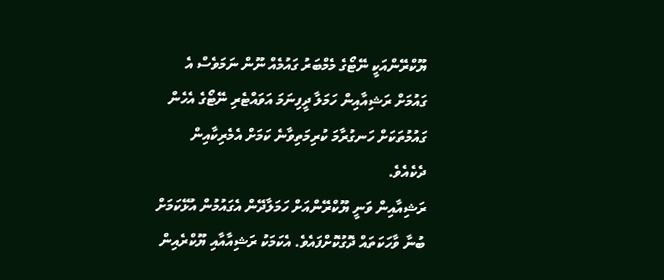ޔޫކްރޭންއަކީ ނޭޓޯގެ މެމްބަރު ގައުމެއް ނޫން ނަމަވެސް އެ ގައުމަށް ރަޝިއާއިން ހަމަލާ ދީފިނަމަ އަވައްޓެރި ނޭޓޯގެ އެހެން ގައުމުތަކަށް ހަނގުރާމަ ކުރިމަތިވާނެ ކަމަށް އެމެރިކާއިން ދެކެއެވެ.
ރަޝިއާއިން ވަނީ ޔޫކްރޭންއަށް ހަމަލާދޭން އެގައުމުން އުޅޭކަމަށް ބުނާ ވާހަކަތައް ދޮގުކޮށްފައެވެ. އެކަމަކު ރަޝިއާއާއި ޔޫކްރެއިން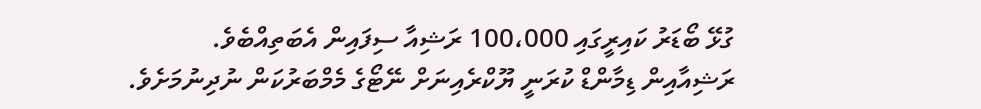ގުޅޭ ބޯޑަރު ކައިރީގައި 100،000 ރަޝިއާ ސިފައިން އެބަތިއްބެވެ.
ރަޝިއާއިން ޑިމާންޑް ކުރަނީ ޔޫކްރެއިނަށް ނޭޓޯގެ މެމްބަރުކަން ނުދިނުމަށެވެ.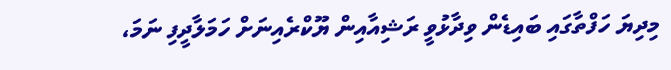މިދިޔަ ހަފްތާގައި ބައިޑެން ވިދާޅުވީ ރަޝިއާއިން ޔޫކްރެއިނަށް ހަމަލާދީފި ނަމަ،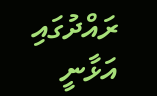ރައްދުގައި އަޅާނީ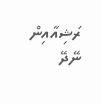ރަޝިއާއިން ނޭދޭ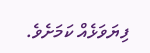ފިޔަވަޅެއް ކަމަށެވެ.